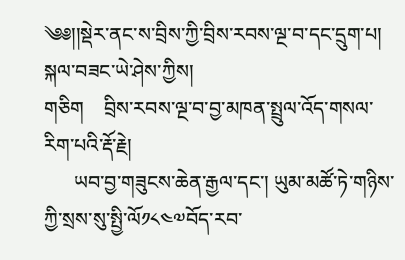༄༅།།སྡེར་ནང་ས་བྲིས་ཀྱི་བྲིས་རབས་ལྔ་བ་དང་དྲུག་པ།
སྐལ་བཟང་ཡེ་ཤེས་ཀྱིས།
གཅིག    བྲིས་རབས་ལྔ་བ་བྱ་མཁན་སྤྲུལ་འོད་གསལ་རིག་པའི་རྡོ་རྗེ།
      ཡབ་བྱ་གཟུངས་ཆེན་རྒྱལ་དང་། ཡུམ་མཚོ་ཏེ་གཉིས་ཀྱི་སྲས་སུ་སྤྱི་ལོ༡༨༤༧བོད་རབ་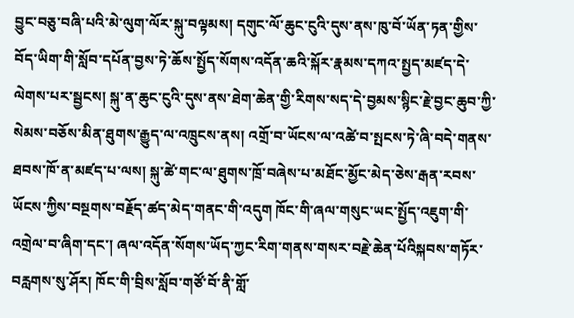བྱུང་བཅུ་བཞི་པའི་མེ་ལུག་ལོར་སྐུ་བལྟམས། དགུང་ལོ་ཆུང་ངུའི་དུས་ནས་ཁུ་བོ་ཡོན་ཏན་གྱིས་བོད་ཡིག་གི་སློབ་དཔོན་བྱས་ཏེ་ཆོས་སྤྱོད་སོགས་འདོན་ཆའི་སྐོར་རྣམས་དཀའ་སྤྱད་མཛད་དེ་ལེགས་པར་སྦྱངས། སྐུ་ན་ཆུང་ངུའི་དུས་ནས་ཐེག་ཆེན་གྱི་རིགས་སད་དེ་བྱམས་སྙིང་རྗེ་བྱང་ཆུབ་ཀྱི་སེམས་བཅོས་མིན་ཐུགས་རྒྱུད་ལ་འཁྲུངས་ནས། འགྲོ་བ་ཡོངས་ལ་འཚེ་བ་སྤངས་ཏེ་ཞི་བདེ་གནས་ཐབས་ཁོ་ན་མཛད་པ་ལས། སྐུ་ཚེ་གང་ལ་ཐུགས་ཁྲོ་བཞེས་པ་མཐོང་མྱོང་མེད་ཅེས་རྒན་རབས་ཡོངས་ཀྱིས་བསྔགས་བརྗོད་ཚད་མེད་གནང་གི་འདུག ཁོང་གི་ཞལ་གསུང་ཡང་སྤྱོད་འཇུག་གི་འགྲེལ་བ་ཞིག་དང་། ཞལ་འདོན་སོགས་ཡོད་ཀྱང་རིག་གནས་གསར་བརྗེ་ཆེན་པོའིསྐབས་གཏོར་བརླགས་སུ་ཤོར། ཁོང་གི་བྲིས་སློབ་གཙོ་བོ་ནི་གློ་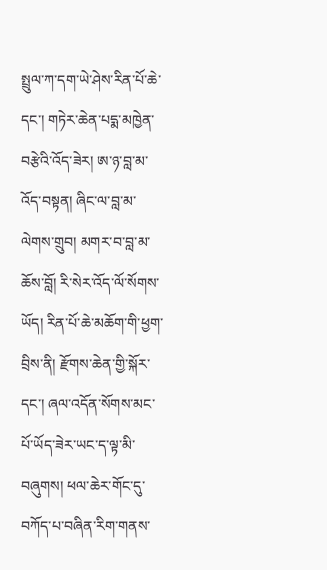སྤྲུལ་ཀ་དག་ཡེ་ཤེས་རིན་པོ་ཆེ་དང་། གཏེར་ཆེན་པདྨ་མཁྱེན་བརྩེའི་འོད་ཟེར། ཨ་ཉ་བླ་མ་འོད་བསྟན། ཞིང་ལ་བླ་མ་ལེགས་གྲུབ། མགར་བ་བླ་མ་ཆོས་བློ། རི་སེར་འོད་ལོ་སོགས་ཡོད། རིན་པོ་ཆེ་མཆོག་གི་ཕྱག་བྲིས་ནི། རྫོགས་ཆེན་གྱི་སྐོར་དང་། ཞལ་འདོན་སོགས་མང་པོ་ཡོད་ཟེར་ཡང་ད་ལྟ་མི་བཞུགས། ཕལ་ཆེར་གོང་དུ་བཀོད་པ་བཞིན་རིག་གནས་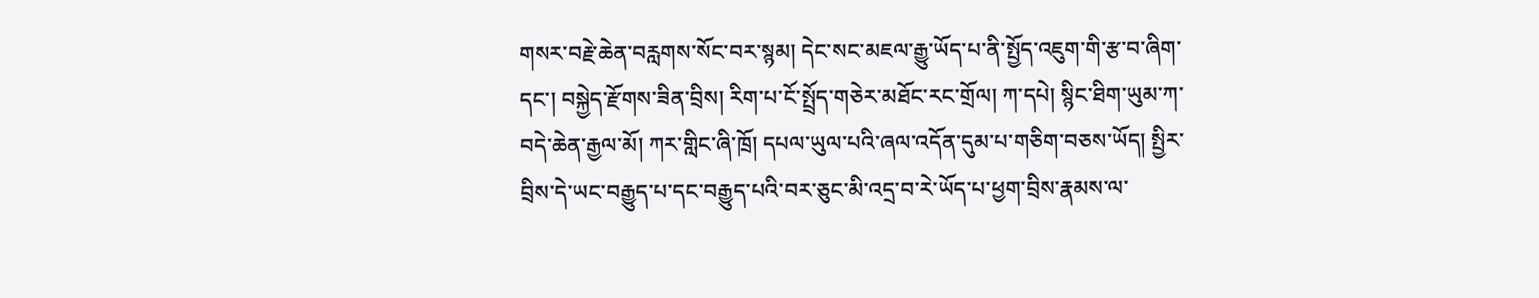གསར་བརྗེ་ཆེན་བརླགས་སོང་བར་སྙམ། དེང་སང་མཇལ་རྒྱུ་ཡོད་པ་ནི་སྤྱོད་འཇུག་གི་རྩ་བ་ཞིག་དང་། བསྐྱེད་རྫོགས་ཟིན་བྲིས། རིག་པ་ངོ་སྤྲོད་གཅེར་མཐོང་རང་གྲོལ། ཀ་དཔེ། སྙིང་ཐིག་ཡུམ་ཀ་བདེ་ཆེན་རྒྱལ་མོ། ཀར་གླིང་ཞི་ཁྲོ། དཔལ་ཡུལ་པའི་ཞལ་འདོན་དུམ་པ་གཅིག་བཅས་ཡོད། སྤྱིར་བྲིས་དེ་ཡང་བརྒྱུད་པ་དང་བརྒྱུད་པའི་བར་ཅུང་མི་འདྲ་བ་རེ་ཡོད་པ་ཕྱག་བྲིས་རྣམས་ལ་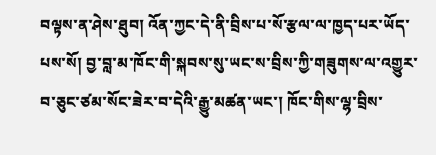བལྟས་ན་ཤེས་ཐུབ། འོན་ཀྱང་དེ་ནི་བྲིས་པ་སོ་རྩལ་ལ་ཁྱད་པར་ཡོད་པས་སོ། བྱ་བླ་མ་ཁོང་གི་སྐབས་སུ་ཡང་ས་བྲིས་ཀྱི་གཟུགས་ལ་འགྱུར་བ་ཅུང་ཙམ་སོང་ཟེར་བ་དེའི་རྒྱུ་མཚན་ཡང་། ཁོང་གིས་ལྷ་བྲིས་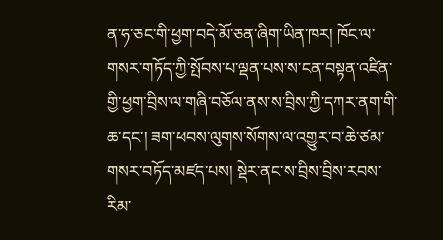ན་ཧ་ཅང་གི་ཕྱག་བདེ་མོ་ཅན་ཞིག་ཡིན་ཁར། ཁོང་ལ་གསར་གཏོད་ཀྱི་སྤོབས་པ་ལྡན་པས་ས་ངན་བསྟན་འཛིན་གྱི་ཕྱག་བྲིས་ལ་གཞི་བཅོལ་ནས་ས་བྲིས་ཀྱི་དཀར་ནག་གི་ཆ་དང་། ཟག་ཕབས་ལུགས་སོགས་ལ་འགྱུར་བ་ཆེ་ཙམ་གསར་བཏོད་མཛད་པས། སྡེར་ནང་ས་བྲིས་བྲིས་རབས་རིམ་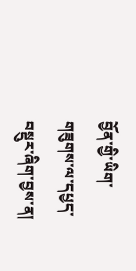བྱོན་གྱི་ཡིག་གཟུགས་ལ་དཔྱད་བསྡུར་ཞིག་བྱས་ན།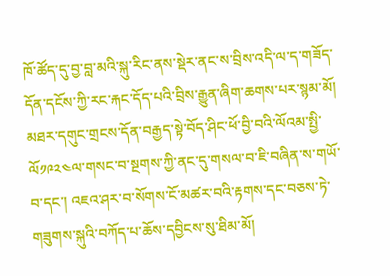ཁོ་ཚོད་དུ་བྱ་བླ་མའི་སྐུ་རིང་ནས་སྡེར་ནང་ས་བྲིས་འདི་ལ་ད་གཟོད་དོན་དངོས་ཀྱི་རང་རྐང་དོད་པའི་བྲིས་རྒྱུན་ཞིག་ཆགས་པར་སྙམ་མོ། མཐར་དགུང་གྲངས་དོན་བརྒྱད་སྟེ་བོད་ཤིང་ཕོ་བྱི་བའི་ལོའམ་སྤྱི་ལོ༡༩༢༤ལ་གསང་བ་སྔགས་ཀྱི་ནང་དུ་གསལ་བ་ཇི་བཞིན་ས་གཡོ་བ་དང་། འཇའ་ཤར་བ་སོགས་ངོ་མཚར་བའི་རྟགས་དང་བཅས་ཏེ་གཟུགས་སྐུའི་བཀོད་པ་ཆོས་དབྱིངས་སུ་ཐིམ་མོ།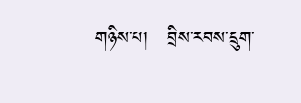གཉིས་པ།   བྲིས་རབས་དྲུག་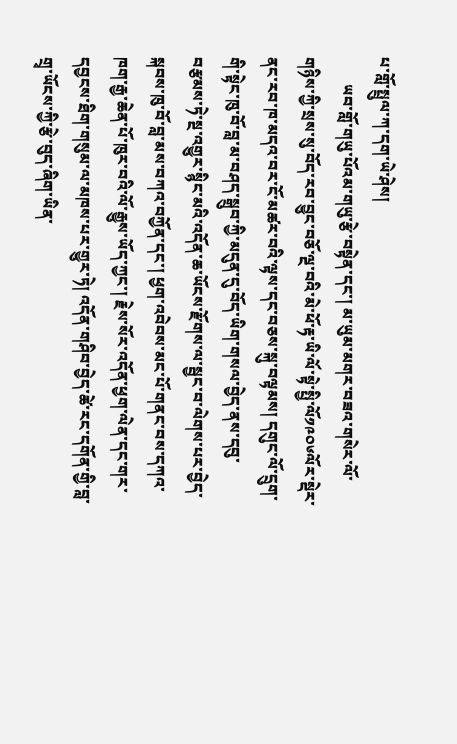པ་གློ་སྤྲུལ་ཀ་དག་ཡེ་ཤེས།
       ཡབ་གློ་གཡུ་པོའམ་གཡུ་རྩེ་བསྟེན་དང་། མ་ཡུམ་མགར་བཟའ་གསེར་ལོ་གཉིས་ཀྱི་སྲས་སུ་བོད་རབ་བྱུང་བཅོ་ལྔ་བའི་མེ་ཕོ་རྟ་ཡི་ལོ་སྟེ་སྤྱི་ལོ༡༩༠༦ལོར་སྡེར་ནང་རབ་ཁ་མདའ་བར་ངོ་མཚར་བའི་ལྟས་དང་བཅས་སྐུ་བལྟམས། དགུང་ལོ་དྲུག་གི་སྟེང་ཁུ་བོ་བླ་མ་བཤད་སྒྲུབ་ཀྱི་མདུན་དུ་བོད་ཡིག་གསལ་བྱེད་ནས་དབུ་བརྩམས་ཏེ་སྔ་འགྱུར་སྙིང་མའི་འདོན་ཆ་ཡོངས་རྫོགས་ལ་སྦྱང་བ་ལེགས་པར་བྱེད་སྐབས་ཁུ་བོ་བླ་མས་བཀའ་བཀྱོན་དང་། ཕྱག་འབེབས་མང་པོ་གནང་བས་དཀའ་ཁག་རྒྱ་ཆེན་པོ་ཁུར་བའི་ལོ་རྒྱུས་ཡོད་ཀྱང་། རྗེས་སོར་འདོན་ཕྱག་ལེན་དང་གར་དབྱངས་ཐིག་གསུམ་ལ་མཁས་པར་གྱུར་ཏེ། འདོན་གཤིབ་བྱེད་ཚེ་རང་དགོན་གྱི་བླ་གྲྭ་ཡོངས་ཀྱི་རྩེ་བུད་ཞིག་ཡིན་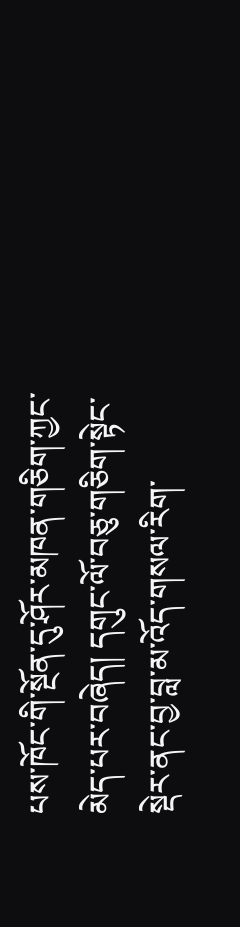པས་ཁོང་གི་སྔོན་དུ་ཤོར་མཁན་གཅིག་ཀྱང་མེད་པར་བཞེད། དགུང་ལོ་བཅུ་གཅིག་སྟེང་སྡེར་ནང་བྱ་བླ་མ་འོད་གསལ་རིག་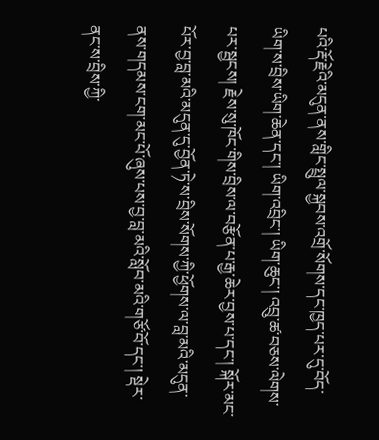པའི་རྡོ་རྗེའི་མདུན་ནས་གླིང་སྤྲུལ་སྐྱབས་འགྲོ་སོགས་དང་ཁྱད་པར་དུ་བོད་ཡིག་ས་བྲིས་ཡིག་ཆེན་དང་། ཡིག་འབྲིང་། ཡིག་ཆུང་། འབྲུ་ཚ་བཅས་ལེགས་པར་སྦྱངས། རྗེས་སུ་ཁོང་གིས་བྲིས་ལ་བརྩོན་པ་རྒྱ་ཆེར་བྱས་པ་དང་། སྐོར་མང་པོར་བྱ་བླ་མའི་མདུན་དུ་བྱོན་ཏེ་ས་བྲིས་སོགས་ཀྱི་ཕྱོགས་ལ་བླ་མའི་མདུན་ནས་གདམས་ངག་མང་པོ་ཞུས་པས་བྱ་བླ་མའི་སློབ་མའི་གཙོ་བོ་དང་། སྡེར་ནང་ས་བྲིས་ཀྱི་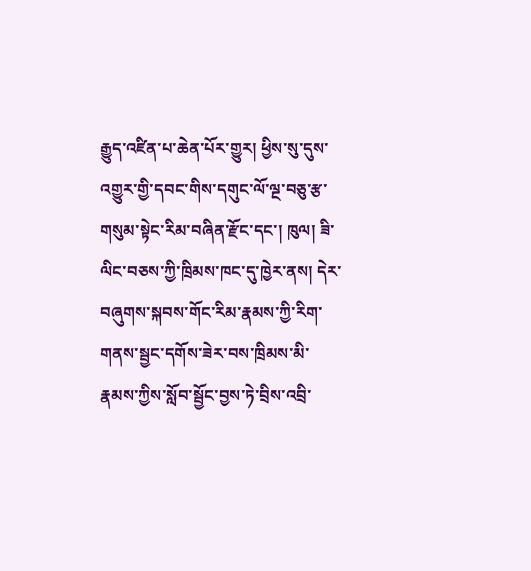རྒྱུད་འཛིན་པ་ཆེན་པོར་གྱུར། ཕྱིས་སུ་དུས་འགྱུར་གྱི་དབང་གིས་དགུང་ལོ་ལྔ་བཅུ་རྩ་གསུམ་སྟེང་རིམ་བཞིན་རྫོང་དང་། ཁུལ། ཟི་ལིང་བཅས་ཀྱི་ཁྲིམས་ཁང་དུ་ཁྱེར་ནས། དེར་བཞུགས་སྐབས་གོང་རིམ་རྣམས་ཀྱི་རིག་གནས་སྦྱང་དགོས་ཟེར་བས་ཁྲིམས་མི་རྣམས་ཀྱིས་སློབ་སྦྱོང་བྱས་ཏེ་བྲིས་འབྲི་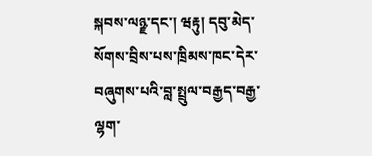སྐབས་ལཉྫ་དང་། ཝརྟུ། དབུ་མེད་སོགས་བྲིས་པས་ཁྲིམས་ཁང་དེར་བཞུགས་པའི་བླ་སྤྲུལ་བརྒྱད་བརྒྱ་ལྷག་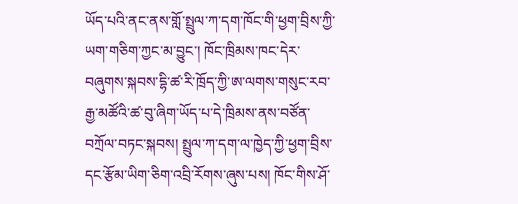ཡོད་པའི་ནང་ནས་གློ་སྤྲུལ་ཀ་དག་ཁོང་གི་ཕྱག་བྲིས་ཀྱི་ཡག་གཅིག་ཀྱང་མ་བྱུང་། ཁོང་ཁྲིམས་ཁང་དེར་བཞུགས་སྐབས་དྷི་ཚ་རི་ཁྲོད་ཀྱི་ཨ་ལགས་གསུང་རབ་རྒྱ་མཚོའི་ཚ་བུ་ཞིག་ཡོད་པ་དེ་ཁྲིམས་ནས་བཙོན་བཀྲོལ་བཏང་སྐབས། སྤྲུལ་ཀ་དག་ལ་ཁྱེད་ཀྱི་ཕྱག་བྲིས་དང་རྩོམ་ཡིག་ཅིག་འབྲི་རོགས་ཞུས་པས། ཁོང་གིས་ཤོ་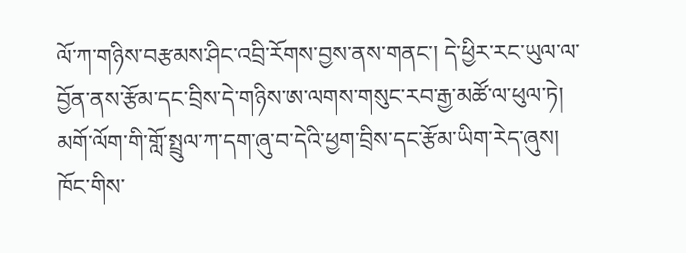ལོ་ཀ་གཉིས་བརྩམས་ཤིང་འབྲི་རོགས་བྱས་ནས་གནང་། དེ་ཕྱིར་རང་ཡུལ་ལ་བྱོན་ནས་རྩོམ་དང་བྲིས་དེ་གཉིས་ཨ་ལགས་གསུང་རབ་རྒྱ་མཚོ་ལ་ཕུལ་ཏེ། མགོ་ལོག་གི་གློ་སྤྲུལ་ཀ་དག་ཞུ་བ་དེའི་ཕྱག་བྲིས་དང་རྩོམ་ཡིག་རེད་ཞུས། ཁོང་གིས་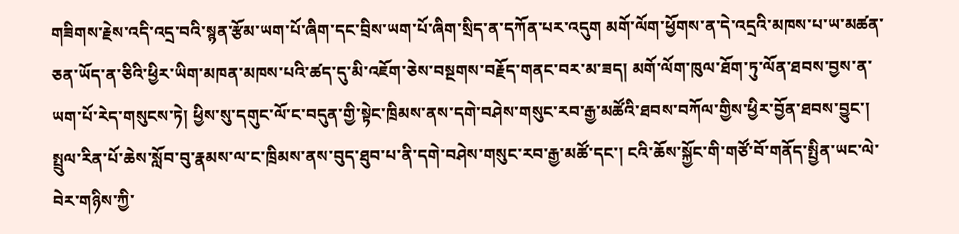གཟིགས་རྗེས་འདི་འདྲ་བའི་སྙན་རྩོམ་ཡག་པོ་ཞིག་དང་བྲིས་ཡག་པོ་ཞིག་སྲིད་ན་དཀོན་པར་འདུག མགོ་ལོག་ཕྱོགས་ན་དེ་འདྲའི་མཁས་པ་ཡ་མཚན་ཅན་ཡོད་ན་ཅིའི་ཕྱིར་ཡིག་མཁན་མཁས་པའི་ཚད་དུ་མི་འཇོག་ཅེས་བསྔགས་བརྗོད་གནང་བར་མ་ཟད། མགོ་ལོག་ཁུལ་ཐོག་ཏུ་ལོན་ཐབས་བྱས་ན་ཡག་པོ་རེད་གསུངས་ཏེ། ཕྱིས་སུ་དགུང་ལོ་ང་བདུན་གྱི་སྟེང་ཁྲིམས་ནས་དགེ་བཤེས་གསུང་རབ་རྒྱ་མཚོའི་ཐབས་བཀོལ་གྱིས་ཕྱིར་བྱོན་ཐབས་བྱུང་། སྤྲུལ་རིན་པོ་ཆེས་སློབ་བུ་རྣམས་ལ་ང་ཁྲིམས་ནས་བུད་ཐུབ་པ་ནི་དགེ་བཤེས་གསུང་རབ་རྒྱ་མཚོ་དང་། ངའི་ཆོས་སྐྱོང་གི་གཙོ་བོ་གནོད་སྤྱིན་ཡང་ལེ་བེར་གཉིས་ཀྱི་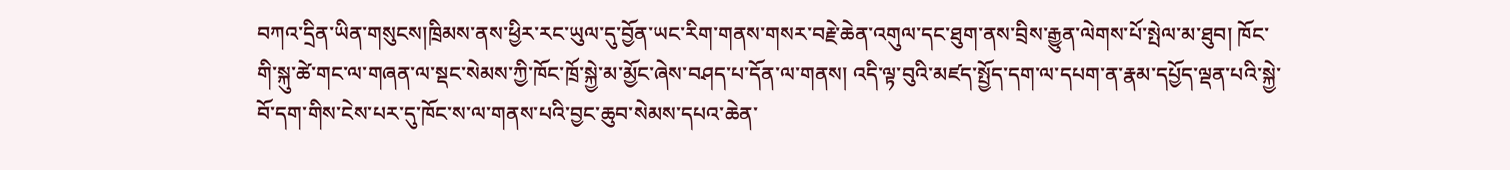བཀའ་དྲིན་ཡིན་གསུངས།ཁྲིམས་ནས་ཕྱིར་རང་ཡུལ་དུ་བྱོན་ཡང་རིག་གནས་གསར་བརྗེ་ཆེན་འགུལ་དང་ཐུག་ནས་བྲིས་རྒྱུན་ལེགས་པོ་སྤེལ་མ་ཐུབ། ཁོང་གི་སྐུ་ཚེ་གང་ལ་གཞན་ལ་སྡང་སེམས་ཀྱི་ཁོང་ཁྲོ་སྐྱེ་མ་མྱོང་ཞེས་བཤད་པ་དོན་ལ་གནས། འདི་ལྟ་བུའི་མཛད་སྤྱོད་དག་ལ་དཔག་ན་རྣམ་དཔྱོད་ལྡན་པའི་སྐྱེ་བོ་དག་གིས་ངེས་པར་དུ་ཁོང་ས་ལ་གནས་པའི་བྱང་ཆུབ་སེམས་དཔའ་ཆེན་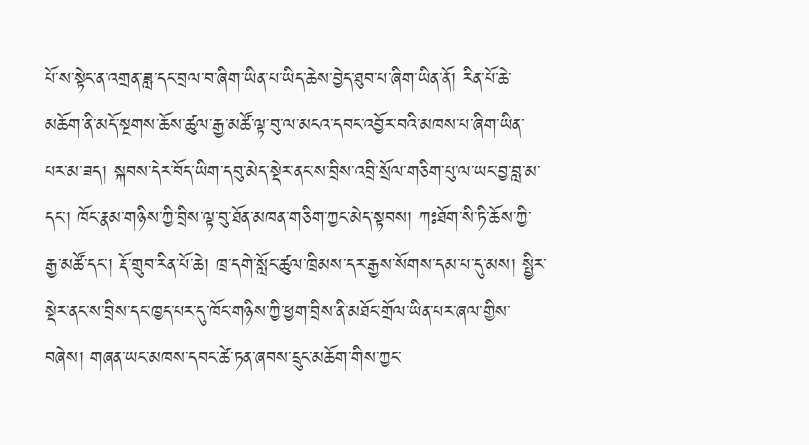པོ་ས་སྟེང་ན་འགྲན་ཟླ་དང་བྲལ་བ་ཞིག་ཡིན་པ་ཡིད་ཆེས་བྱེད་ཐུབ་པ་ཞིག་ཡིན་ནོ། རིན་པོ་ཆེ་མཆོག་ནི་མདོ་སྔགས་ཆོས་ཚུལ་རྒྱ་མཚོ་ལྟ་བུ་ལ་མངའ་དབང་འབྱོར་བའི་མཁས་པ་ཞིག་ཡིན་པར་མ་ཟད། སྐབས་དེར་བོད་ཡིག་དབུ་མེད་སྡེར་ནང་ས་བྲིས་འབྲི་སྲོལ་གཅིག་པུ་ལ་ཡང་བྱ་བླ་མ་དང་། ཁོང་རྣམ་གཉིས་ཀྱི་བྲིས་ལྟ་བུ་ཐོན་མཁན་གཅིག་ཀྱང་མེད་སྟབས། ཀཿཐོག་སི་ཏི་ཆོས་ཀྱི་རྒྱ་མཚོ་དང་། རྡོ་གྲུབ་རིན་པོ་ཆེ། ཁྲ་དགེ་སློང་ཚུལ་ཁྲིམས་དར་རྒྱས་སོགས་དམ་པ་དུ་མས། སྤྱིར་སྡེར་ནང་ས་བྲིས་དང་ཁྱད་པར་དུ་ཁོང་གཉིས་ཀྱི་ཕྱག་བྲིས་ནི་མཐོང་གྲོལ་ཡིན་པར་ཞལ་གྱིས་བཞེས། གཞན་ཡང་མཁས་དབང་ཚེ་ཏན་ཞབས་དྲུང་མཆོག་གིས་ཀྱང་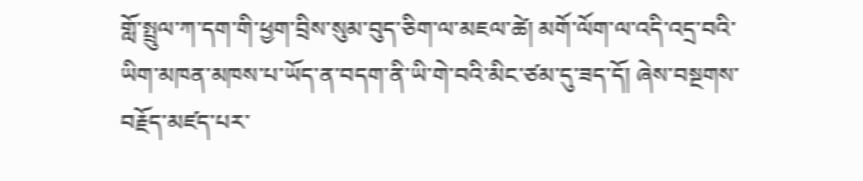གློ་སྤྲུལ་ཀ་དག་གི་ཕྱག་བྲིས་སུམ་བུད་ཅིག་ལ་མཇལ་ཚེ། མགོ་ལོག་ལ་འདི་འདྲ་བའི་ཡིག་མཁན་མཁས་པ་ཡོད་ན་བདག་ནི་ཡི་གེ་བའི་མིང་ཙམ་དུ་ཟད་དོ། ཞེས་བསྔགས་བརྗོད་མཛད་པར་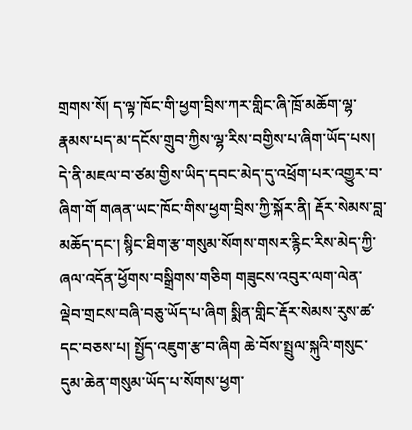གྲགས་སོ། ད་ལྟ་ཁོང་གི་ཕྱག་བྲིས་ཀར་གླིང་ཞི་ཁྲོ་མཆོག་ལྷ་རྣམས་པད་མ་དངོས་གྲུབ་ཀྱིས་ལྷ་རིས་བགྱིས་པ་ཞིག་ཡོད་པས། དེ་ནི་མཇལ་བ་ཙམ་གྱིས་ཡིད་དབང་མེད་དུ་འཕྲོག་པར་འགྱུར་བ་ཞིག་གོ གཞན་ཡང་ཁོང་གིས་ཕྱག་བྲིས་ཀྱི་སྐོར་ནི། རྡོར་སེམས་བླ་མཆོད་དང་། སྙིང་ཐིག་རྩ་གསུམ་སོགས་གསར་རྙིང་རིས་མེད་ཀྱི་ཞལ་འདོན་ཕྱོགས་བསྒྲིགས་གཅིག གཟུངས་འབུར་ལག་ལེན་ལྡེབ་གྲངས་བཞི་བཅུ་ཡོད་པ་ཞིག སྨིན་གླིང་རྡོར་སེམས་རུས་ཚ་དང་བཅས་པ། སྤྱོད་འཇུག་རྩ་བ་ཞིག ཆེ་བོས་སྤྲུལ་སྐུའི་གསུང་དུམ་ཆེན་གསུམ་ཡོད་པ་སོགས་ཕྱག་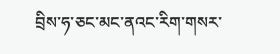བྲིས་ཧ་ཅང་མང་ནའང་རིག་གསར་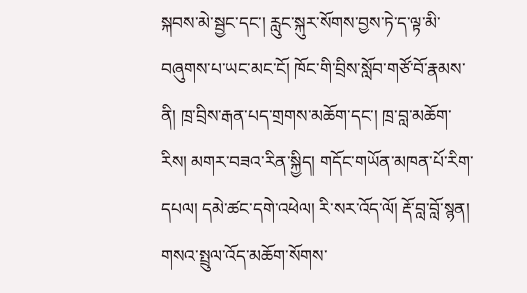སྐབས་མེ་སྦྱང་དང་། རླུང་སྐུར་སོགས་བྱས་ཏེ་ད་ལྟ་མི་བཞུགས་པ་ཡང་མང་ངོ། ཁོང་གི་བྲིས་སློབ་གཙོ་བོ་རྣམས་ནི། ཁྲ་བྲིས་རྒན་པད་གྲགས་མཆོག་དང་། ཁྲ་བླ་མཆོག་རིས། མགར་བཟའ་རིན་སྐྱིད། གདོང་གཡོན་མཁན་པོ་རིག་དཔལ། དམེ་ཚང་དགེ་འཕེལ། རི་སར་འོད་ལོ། རྡོ་བླ་བློ་སྙན། གསའ་སྤྲུལ་འོད་མཆོག་སོགས་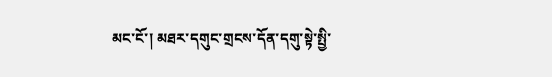མང་ངོ་། མཐར་དགུང་གྲངས་དོན་དགུ་སྟེ་སྤྱི་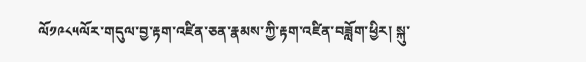ལོ༡༩༨༥ལོར་གདུལ་བྱ་རྟག་འཛིན་ཅན་རྣམས་ཀྱི་རྟག་འཛིན་བཟློག་ཕྱིར། སྐུ་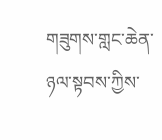གཟུགས་གླང་ཆེན་ཉལ་སྟབས་ཀྱིས་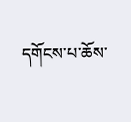དགོངས་པ་ཆོས་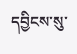དབྱིངས་སུ་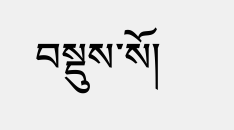བསྡུས་སོ།